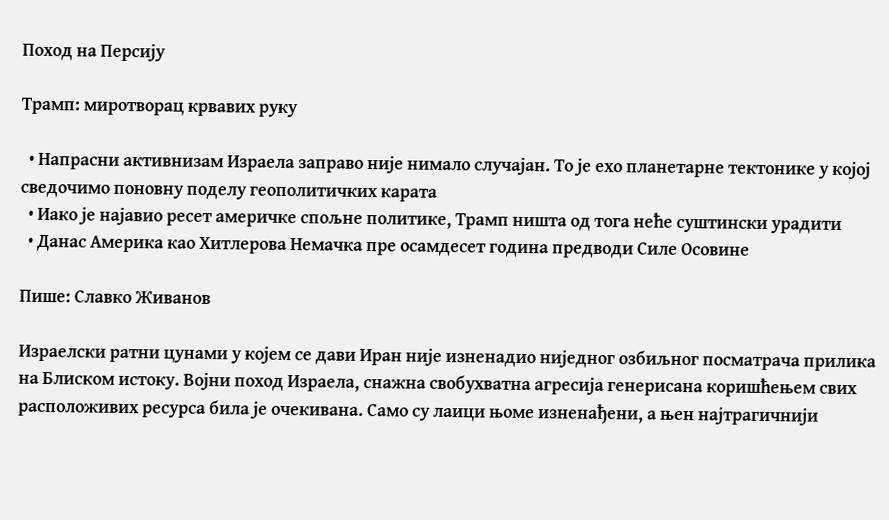Поход на Персију

Трамп: миротворац крвавих руку

  • Напрасни активнизам Израела заправо није нимало случајан. То је ехо планетарне тектонике у којој сведочимо поновну поделу геополитичких карата
  • Иако је најавио ресет америчке спољне политике, Трамп ништа од тога неће суштински урадити
  • Данас Америка као Хитлерова Немачка пре осамдесет година предводи Силе Осовине

Пише: Славко Живанов

Израелски ратни цунами у којем се дави Иран није изненадио ниједног озбиљног посматрача прилика на Блиском истоку. Војни поход Израела, снажна свобухватна агресија генерисана коришћењем свих расположивих ресурса била је очекивана. Само су лаици њоме изненађени, а њен најтрагичнији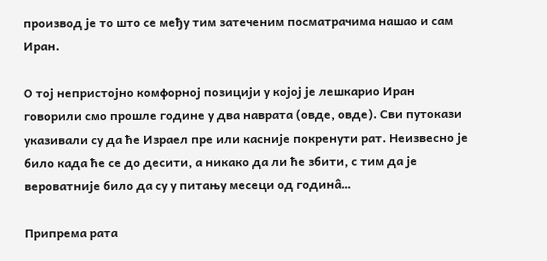производ је то што се међу тим затеченим посматрачима нашао и сам Иран.

О тој непристојно комфорној позицији у којој је лешкарио Иран говорили смо прошле године у два наврата (овде, овде). Сви путокази указивали су да ће Израел пре или касније покренути рат. Неизвесно је било када ће се до десити, а никако да ли ће збити, с тим да је вероватније било да су у питању месеци од годинâ…

Припрема рата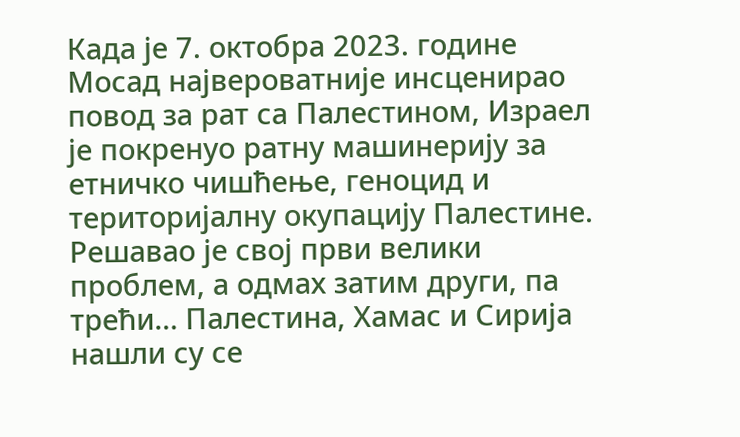Када је 7. октобра 2023. године Мосад највероватније инсценирао повод за рат са Палестином, Израел је покренуо ратну машинерију за етничко чишћење, геноцид и територијалну окупацију Палестине. Решавао је свој први велики проблем, а одмах затим други, па трећи… Палестина, Хамас и Сирија нашли су се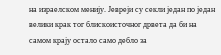на израелском менију. Јевреји су секли један по један велики крак тог блискоисточног дрвета да би на самом крају остало само дебло за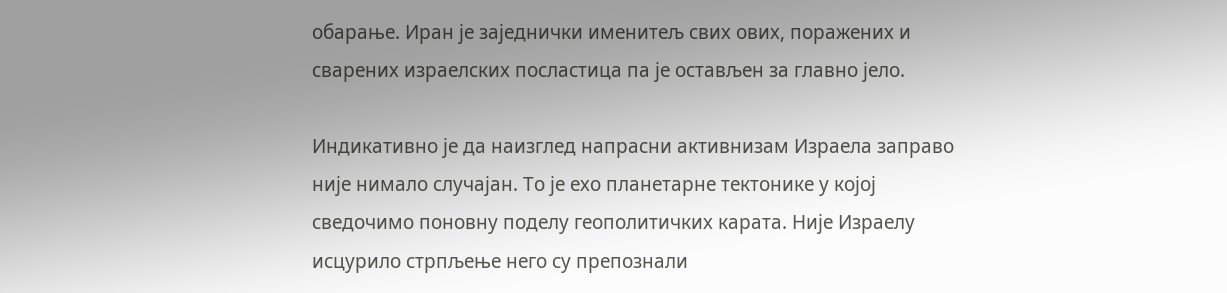обарање. Иран је заједнички именитељ свих ових, поражених и сварених израелских посластица па је остављен за главно јело.

Индикативно је да наизглед напрасни активнизам Израела заправо није нимало случајан. То је ехо планетарне тектонике у којој сведочимо поновну поделу геополитичких карата. Није Израелу исцурило стрпљење него су препознали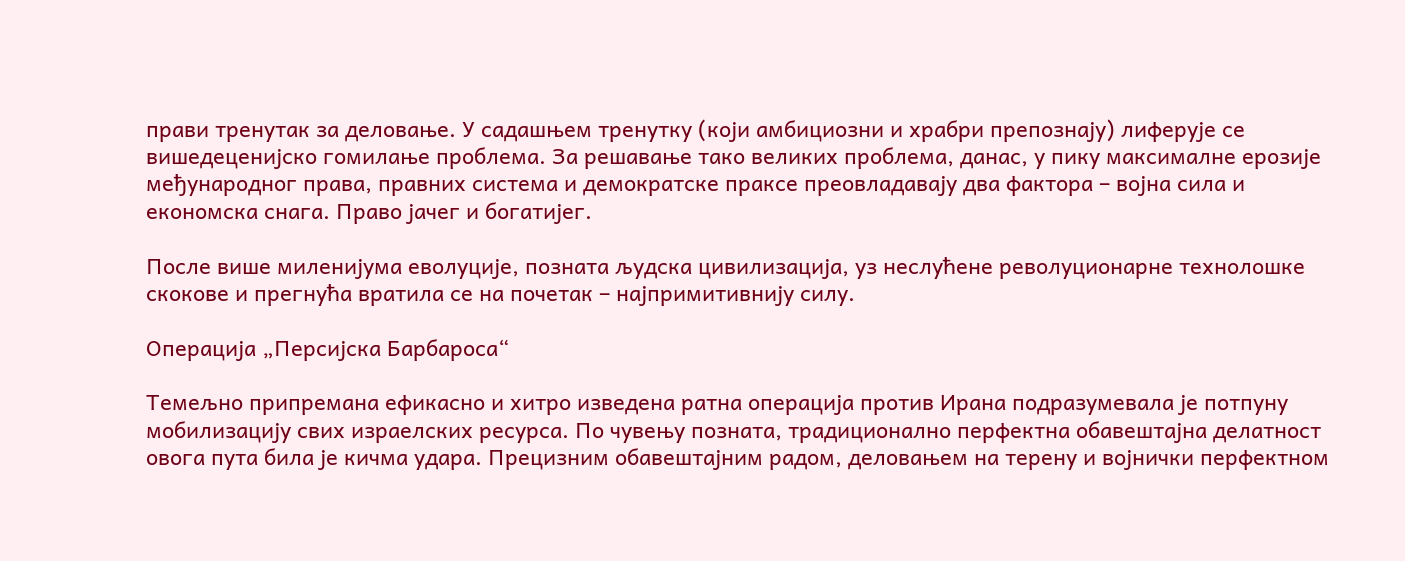прави тренутак за деловање. У садашњем тренутку (који амбициозни и храбри препознају) лиферује се вишедеценијско гомилање проблема. За решавање тако великих проблема, данас, у пику максималне ерозије међународног права, правних система и демократске праксе преовладавају два фактора – војна сила и економска снага. Право јачег и богатијег.

После више миленијума еволуције, позната људска цивилизација, уз неслућене револуционарне технолошке скокове и прегнућа вратила се на почетак – најпримитивнију силу.

Операција „Персијска Барбароса“

Темељно припремана ефикасно и хитро изведена ратна операција против Ирана подразумевала је потпуну мобилизацију свих израелских ресурса. По чувењу позната, традиционално перфектна обавештајна делатност овога пута била је кичма удара. Прецизним обавештајним радом, деловањем на терену и војнички перфектном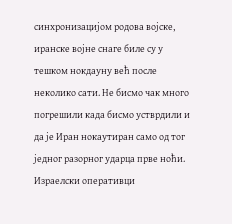синхронизацијом родова војске, иранске војне снаге биле су у тешком нокдауну већ после неколико сати. Не бисмо чак много погрешили када бисмо устврдили и да је Иран нокаутиран само од тог једног разорног ударца прве ноћи. Израелски оперативци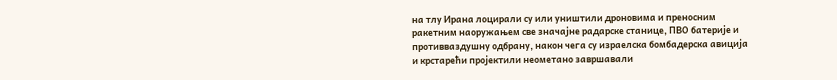на тлу Ирана лоцирали су или уништили дроновима и преносним ракетним наоружањем све значајне радарске станице, ПВО батерије и противваздушну одбрану, након чега су израелска бомбадерска авиција и крстарећи пројектили неометано завршавали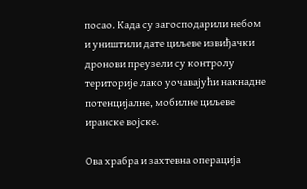посао. Када су загосподарили небом и уништили дате циљеве извиђачки дронови преузели су контролу територије лако уочавајући накнадне потенцијалне, мобилне циљеве иранске војске.

Ова храбра и захтевна операција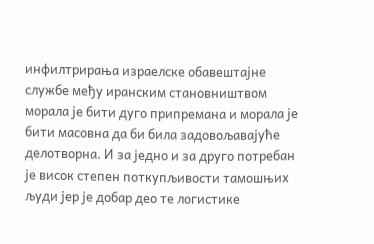инфилтрирања израелске обавештајне службе међу иранским становништвом морала је бити дуго припремана и морала је бити масовна да би била задовољавајуће делотворна. И за једно и за друго потребан је висок степен поткупљивости тамошњих људи јер је добар део те логистике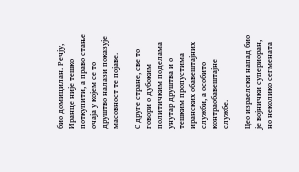био домицилан. Речју, Иранце није тешко поткупити, а право стање очаја у којем се то друштво налази показује масовност те појаве.

С друге стране, све то говори о дубоким политичким поделама унутар друштва и о тешким пропустима иранских обавештајних служби, а особито контраобавештајне службе.

Цео израелски напад био је војнички супериоран, но неколико сегмената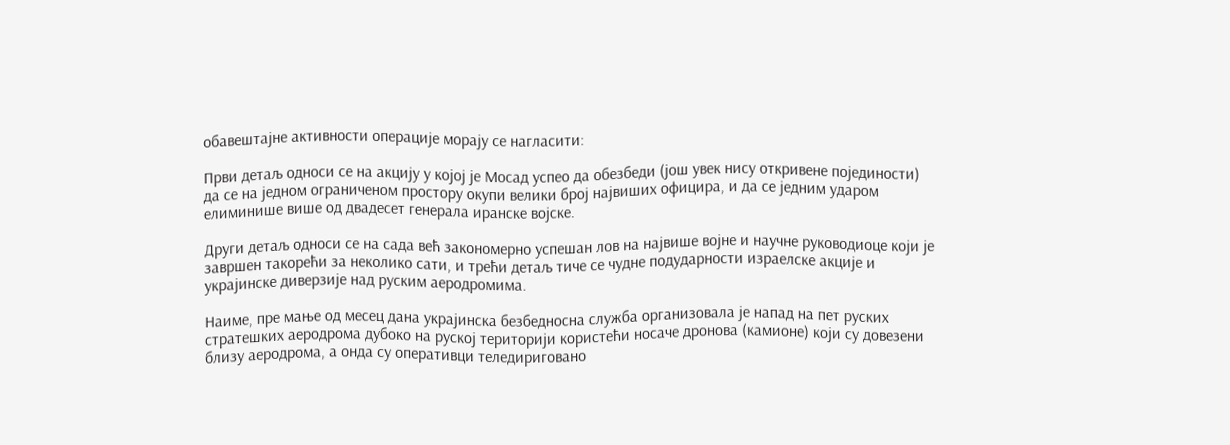обавештајне активности операције морају се нагласити:

Први детаљ односи се на акцију у којој је Мосад успео да обезбеди (још увек нису откривене појединости) да се на једном ограниченом простору окупи велики број највиших официра, и да се једним ударом елиминише више од двадесет генерала иранске војске.

Други детаљ односи се на сада већ закономерно успешан лов на највише војне и научне руководиоце који је завршен такорећи за неколико сати, и трећи детаљ тиче се чудне подударности израелске акције и украјинске диверзије над руским аеродромима.

Наиме, пре мање од месец дана украјинска безбедносна служба организовала је напад на пет руских стратешких аеродрома дубоко на руској територији користећи носаче дронова (камионе) који су довезени близу аеродрома, а онда су оперативци теледириговано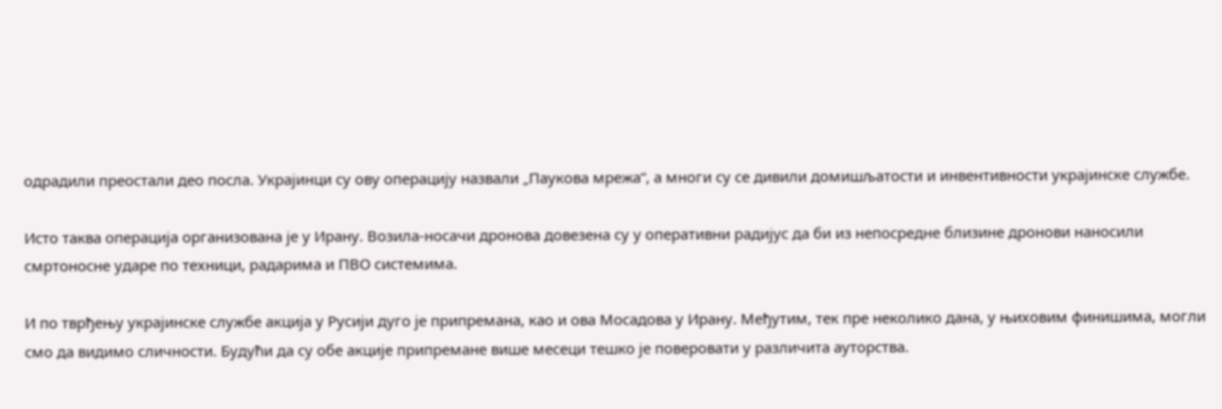одрадили преостали део посла. Украјинци су ову операцију назвали „Паукова мрежа“, а многи су се дивили домишљатости и инвентивности украјинске службе.

Исто таква операција организована је у Ирану. Возила-носачи дронова довезена су у оперативни радијус да би из непосредне близине дронови наносили смртоносне ударе по техници, радарима и ПВО системима.

И по тврђењу украјинске службе акција у Русији дуго је припремана, као и ова Мосадова у Ирану. Међутим, тек пре неколико дана, у њиховим финишима, могли смо да видимо сличности. Будући да су обе акције припремане више месеци тешко је поверовати у различита ауторства.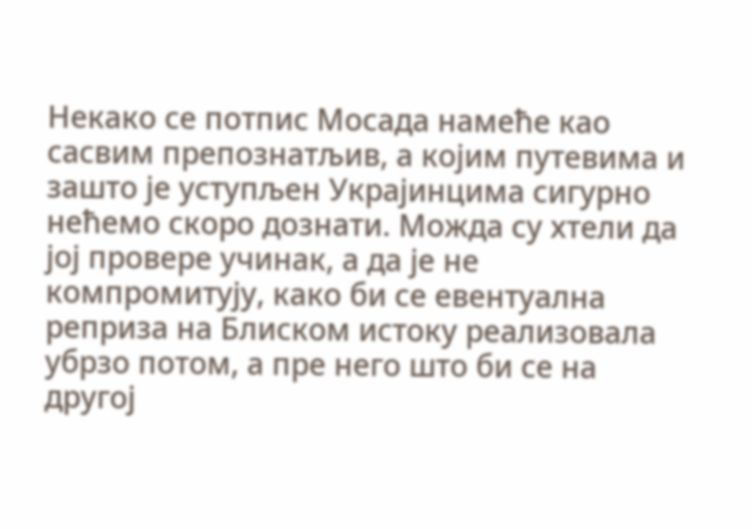Некако се потпис Мосада намеће као сасвим препознатљив, а којим путевима и зашто је уступљен Украјинцима сигурно нећемо скоро дознати. Можда су хтели да јој провере учинак, а да је не компромитују, како би се евентуална реприза на Блиском истоку реализовала убрзо потом, а пре него што би се на другој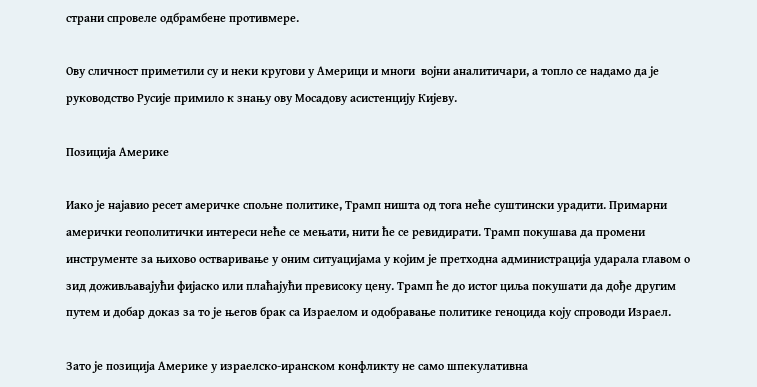страни спровеле одбрамбене противмере.

Ову сличност приметили су и неки кругови у Америци и многи  војни аналитичари, а топло се надамо да је руководство Русије примило к знању ову Мосадову асистенцију Кијеву.

Позиција Америке

Иако је најавио ресет америчке спољне политике, Трамп ништа од тога неће суштински урадити. Примарни амерички геополитички интереси неће се мењати, нити ће се ревидирати. Трамп покушава да промени инструменте за њихово остваривање у оним ситуацијама у којим је претходна администрација ударала главом о зид доживљавајући фијаско или плаћајући превисоку цену. Трамп ће до истог циља покушати да дође другим путем и добар доказ за то је његов брак са Израелом и одобравање политике геноцида коју спроводи Израел.

Зато је позиција Америке у израелско-иранском конфликту не само шпекулативна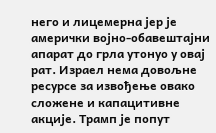него и лицемерна јер је амерички војно-обавештајни апарат до грла утонуо у овај рат. Израел нема довољне ресурсе за извођење овако сложене и капацитивне акције. Трамп је попут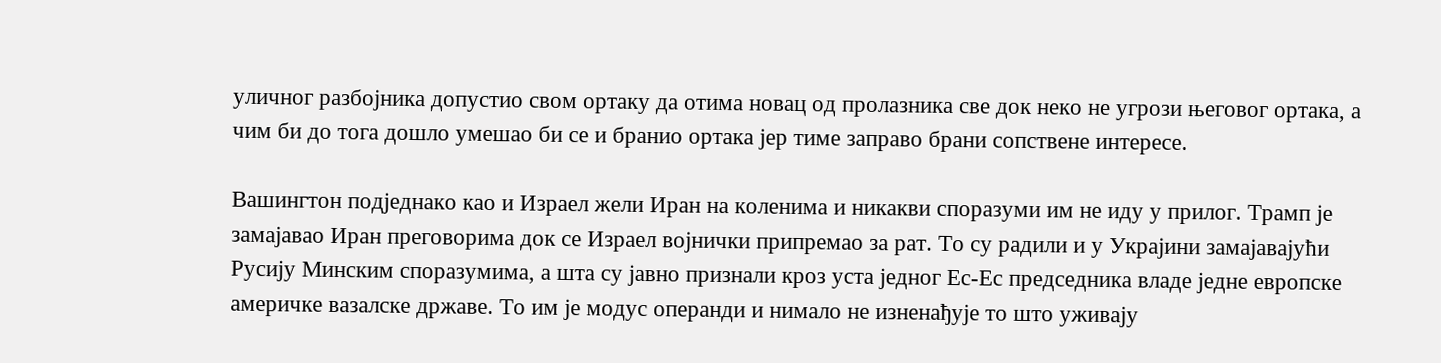уличног разбојника допустио свом ортаку да отима новац од пролазника све док неко не угрози његовог ортака, а чим би до тога дошло умешао би се и бранио ортака јер тиме заправо брани сопствене интересе.

Вашингтон подједнако као и Израел жели Иран на коленима и никакви споразуми им не иду у прилог. Трамп је замајавао Иран преговорима док се Израел војнички припремао за рат. То су радили и у Украјини замајавајући Русију Минским споразумима, а шта су јавно признали кроз уста једног Ес-Ес председника владе једне европске америчке вазалске државе. То им је модус операнди и нимало не изненађује то што уживају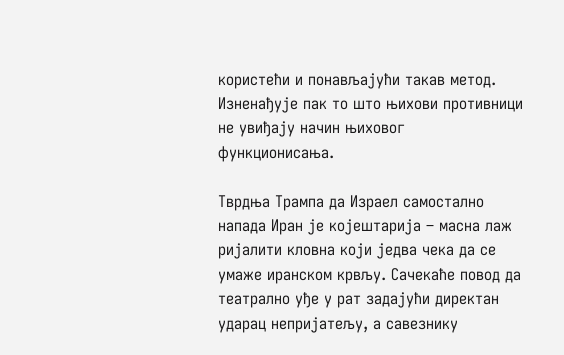користећи и понављајући такав метод. Изненађује пак то што њихови противници не увиђају начин њиховог функционисања.

Тврдња Трампа да Израел самостално напада Иран је којештарија – масна лаж ријалити кловна који једва чека да се умаже иранском крвљу. Сачекаће повод да театрално уђе у рат задајући директан ударац непријатељу, а савезнику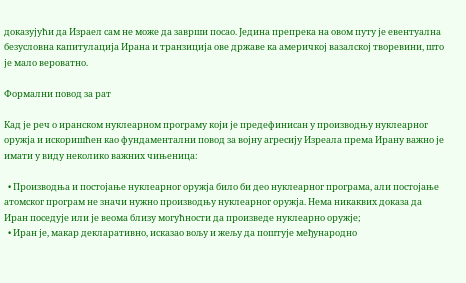доказујући да Израел сам не може да заврши посао. Једина препрека на овом путу је евентуална безусловна капитулација Ирана и транзиција ове државе ка америчкој вазалској творевини, што је мало вероватно.

Формални повод за рат

Кад је реч о иранском нуклеарном програму који је предефинисан у производњу нуклеарног оружја и искоришћен као фундаментални повод за војну агресију Изреала према Ирану важно је имати у виду неколико важних чињеница:

  • Производња и постојање нуклеарног оружја било би део нуклеарног програма, али постојање атомског програм не значи нужно производњу нуклеарног оружја. Нема никаквих доказа да Иран поседује или је веома близу могућности да произведе нуклеарно оружје;
  • Иран је, макар декларативно, исказао вољу и жељу да поштује међународно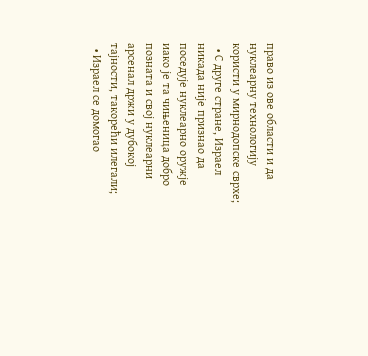право из ове области и да нуклеарну технологију користи у мирнодопске сврхе;
  • С друге стране, Израел никада није признао да поседује нуклеарно оружје иако је та чињеница добро позната и свој нуклеарни арсенал држи у дубокој тајности, такорећи илегали;
  • Израел се домогао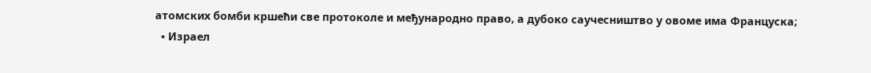атомских бомби кршећи све протоколе и међународно право, а дубоко саучесништво у овоме има Француска;
  • Израел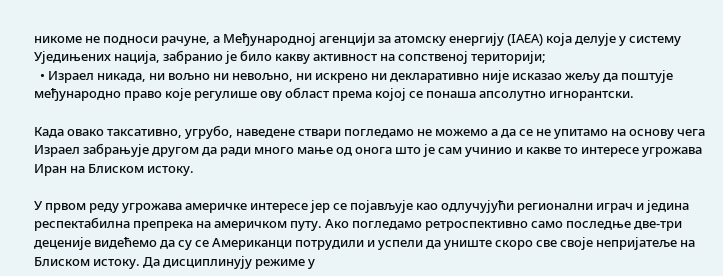никоме не подноси рачуне, а Међународној агенцији за атомску енергију (IAEA) која делује у систему Уједињених нација, забранио је било какву активност на сопственој територији;
  • Израел никада, ни вољно ни невољно, ни искрено ни декларативно није исказао жељу да поштује међународно право које регулише ову област према којој се понаша апсолутно игнорантски.

Када овако таксативно, угрубо, наведене ствари погледамо не можемо а да се не упитамо на основу чега Израел забрањује другом да ради много мање од онога што је сам учинио и какве то интересе угрожава Иран на Блиском истоку.

У првом реду угрожава америчке интересе јер се појављује као одлучујући регионални играч и једина респектабилна препрека на америчком путу. Ако погледамо ретроспективно само последње две-три деценије видећемо да су се Американци потрудили и успели да униште скоро све своје непријатеље на Блиском истоку. Да дисциплинују режиме у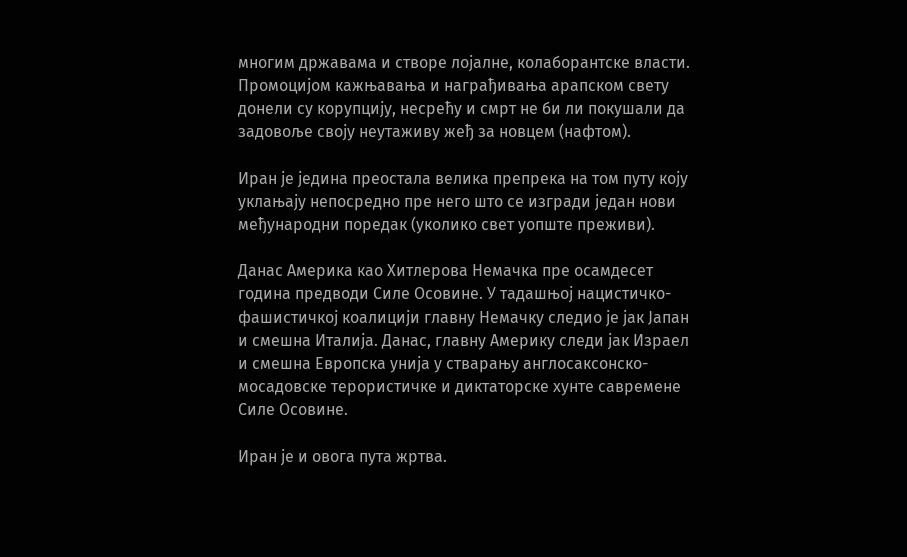многим државама и створе лојалне, колаборантске власти. Промоцијом кажњавања и награђивања арапском свету донели су корупцију, несрећу и смрт не би ли покушали да задовоље своју неутаживу жеђ за новцем (нафтом).

Иран је једина преостала велика препрека на том путу коју уклањају непосредно пре него што се изгради један нови међународни поредак (уколико свет уопште преживи).

Данас Америка као Хитлерова Немачка пре осамдесет година предводи Силе Осовине. У тадашњој нацистичко-фашистичкој коалицији главну Немачку следио је јак Јапан и смешна Италија. Данас, главну Америку следи јак Израел и смешна Европска унија у стварању англосаксонско-мосадовске терористичке и диктаторске хунте савремене Силе Осовине.

Иран је и овога пута жртва.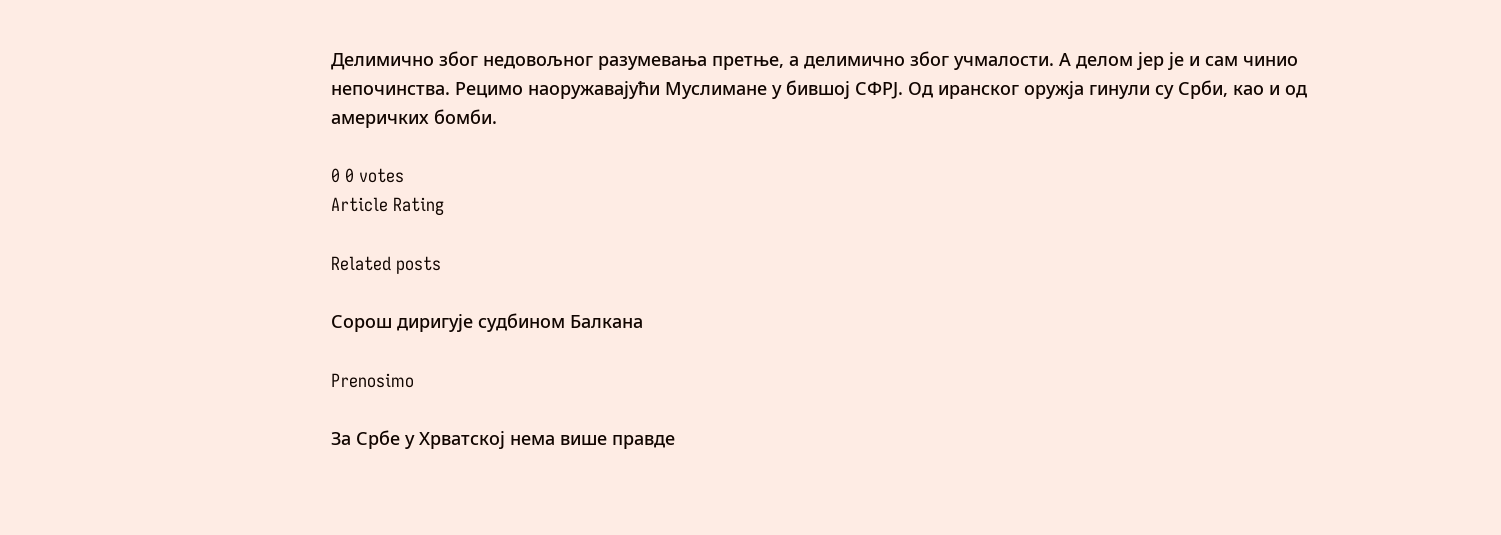Делимично због недовољног разумевања претње, а делимично због учмалости. А делом јер је и сам чинио непочинства. Рецимо наоружавајући Муслимане у бившој СФРЈ. Од иранског оружја гинули су Срби, као и од америчких бомби.

0 0 votes
Article Rating

Related posts

Сорош диригује судбином Балкана

Prenosimo

За Србе у Хрватској нема више правде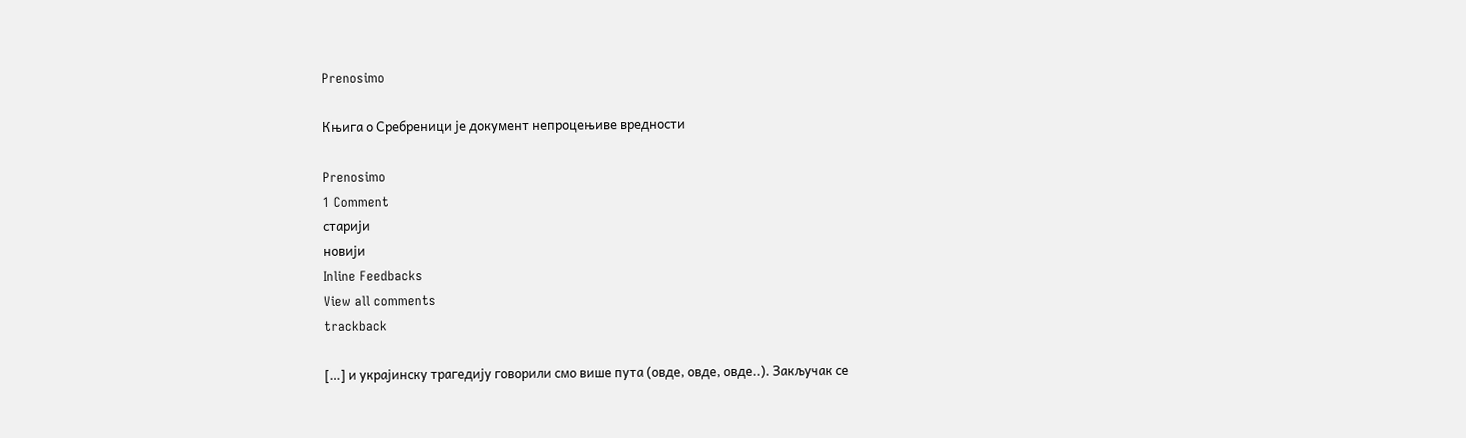Prenosimo

Књига о Сребреници је документ непроцењиве вредности

Prenosimo
1 Comment
старији
новији
Inline Feedbacks
View all comments
trackback

[…] и украјинску трагедију говорили смо више пута (овде, овде, овде..). Закључак се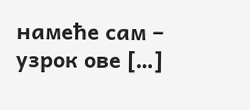намеће сам – узрок ове […]